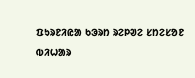ᱯᱩᱨᱱᱤᱭᱟ ᱠᱳᱨᱴ ᱨᱮᱞᱣᱮ ᱥᱴᱮᱥᱚᱱ
ᱵᱤᱦᱟᱨ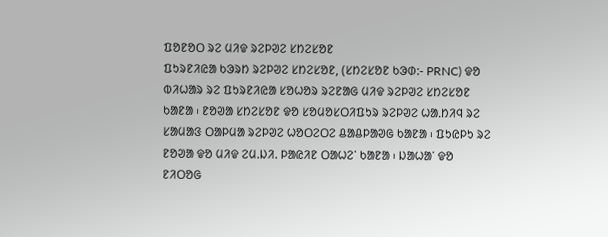ᱯᱚᱱᱚᱛ ᱨᱮ ᱢᱤᱫ ᱨᱮᱞᱣᱮ ᱥᱴᱮᱥᱚᱱ
ᱯᱩᱨᱱᱤᱭᱟ ᱠᱳᱨᱴ ᱨᱮᱞᱣᱮ ᱥᱴᱮᱥᱚᱱ, (ᱥᱴᱮᱥᱚᱱ ᱠᱳᱰ:- PRNC) ᱫᱚ ᱵᱤᱦᱟᱨ ᱨᱮ ᱯᱩᱨᱱᱤᱭᱟ ᱥᱚᱦᱚᱨ ᱨᱮᱱᱟᱜ ᱢᱤᱫ ᱨᱮᱞᱣᱮ ᱥᱴᱮᱥᱚᱱ ᱠᱟᱱᱟ ᱾ ᱱᱚᱣᱟ ᱥᱴᱮᱥᱚᱱ ᱫᱚ ᱥᱚᱢᱚᱥᱛᱤᱯᱩᱨ ᱨᱮᱞᱣᱮ ᱦᱟᱹᱴᱤᱧ ᱨᱮ ᱥᱟᱢᱟᱝ ᱛᱟᱞᱢᱟ ᱨᱮᱞᱣᱮ ᱦᱚᱛᱮᱛᱮ ᱪᱟᱪᱞᱟᱣᱜ ᱠᱟᱱᱟ ᱾ ᱯᱩᱭᱞᱩ ᱨᱮ ᱱᱚᱣᱟ ᱫᱚ ᱢᱤᱫ ᱮᱢ.ᱡᱤ. ᱞᱟᱭᱤᱱ ᱛᱟᱦᱮᱸ ᱠᱟᱱᱟ ᱾ ᱡᱟᱦᱟᱸ ᱫᱚ ᱱᱤᱛᱚᱜ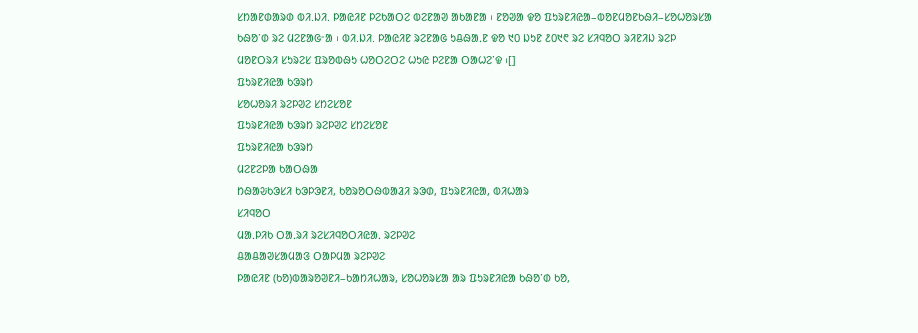ᱥᱴᱟᱱᱰᱟᱨᱰ ᱵᱤ.ᱡᱤ. ᱞᱟᱭᱤᱱ ᱞᱮᱠᱟᱛᱮ ᱵᱮᱱᱟᱣ ᱟᱠᱟᱱᱟ ᱾ ᱱᱚᱣᱟ ᱫᱚ ᱯᱩᱨᱱᱤᱭᱟ–ᱵᱚᱱᱢᱚᱱᱠᱷᱤ–ᱥᱚᱦᱚᱨᱥᱟ ᱠᱷᱚᱸᱰ ᱨᱮ ᱢᱮᱱᱟᱜᱼᱟ ᱾ ᱵᱤ.ᱡᱤ. ᱞᱟᱭᱤᱱ ᱨᱮᱱᱟᱜ ᱩᱪᱷᱟᱹᱱ ᱫᱚ ᱑᱐ ᱡᱩᱱ ᱒᱐᱑᱖ ᱨᱮ ᱥᱤᱧᱚᱛ ᱨᱤᱱᱤᱡ ᱨᱮᱞ ᱢᱚᱱᱛᱨᱤ ᱥᱩᱨᱮᱥ ᱯᱨᱚᱵᱷᱩ ᱦᱚᱛᱮᱛᱮ ᱦᱩᱭ ᱞᱮᱱᱟ ᱛᱟᱦᱮᱸᱫ ᱾[]
ᱯᱩᱨᱱᱤᱭᱟ ᱠᱳᱨᱴ
ᱥᱚᱦᱚᱨᱤ ᱨᱮᱞᱣᱮ ᱥᱴᱮᱥᱚᱱ
ᱯᱩᱨᱱᱤᱭᱟ ᱠᱳᱨᱴ ᱨᱮᱞᱣᱮ ᱥᱴᱮᱥᱚᱱ
ᱯᱩᱨᱱᱤᱭᱟ ᱠᱳᱨᱴ
ᱢᱮᱱᱮᱞᱟ ᱠᱟᱛᱷᱟ
ᱴᱷᱟᱶᱠᱳᱥᱤ ᱠᱳᱞᱳᱱᱤ, ᱠᱚᱨᱚᱛᱷᱵᱟᱲᱤ ᱨᱳᱰ, ᱯᱩᱨᱱᱤᱭᱟ, ᱵᱤᱦᱟᱨ
ᱥᱤᱧᱚᱛ
ᱢᱟᱹᱞᱤᱠ ᱛᱟᱹᱨᱤ ᱨᱮᱥᱤᱧᱚᱛᱤᱭᱟᱹ ᱨᱮᱞᱣᱮ
ᱪᱟᱪᱟᱣᱥᱟᱢᱟᱝ ᱛᱟᱞᱢᱟ ᱨᱮᱞᱣᱮ
ᱞᱟᱭᱤᱱ (ᱠᱚ)ᱵᱟᱨᱚᱣᱱᱤ–ᱠᱟᱴᱤᱦᱟᱨ, ᱥᱚᱦᱚᱨᱥᱟ ᱟᱨ ᱯᱩᱨᱱᱤᱭᱟ ᱠᱷᱚᱸᱰ ᱠᱚ,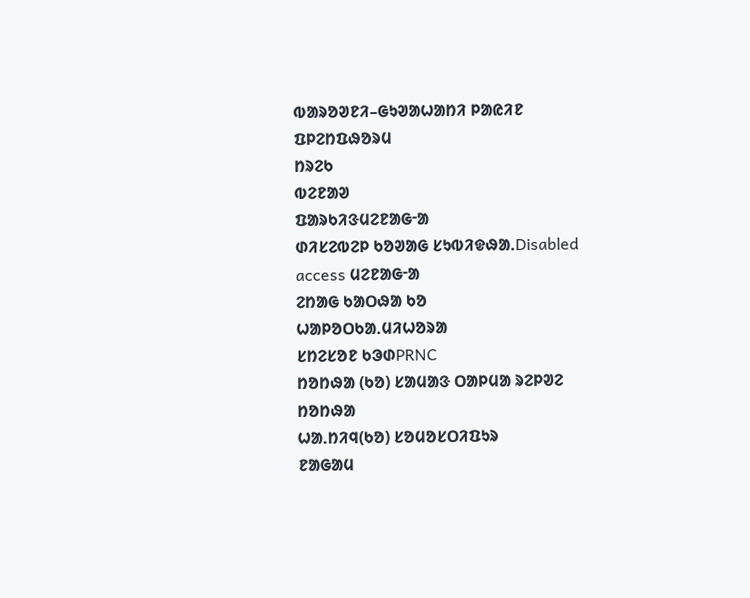ᱵᱟᱨᱚᱣᱱᱤ–ᱜᱩᱣᱟᱦᱟᱴᱤ ᱞᱟᱭᱤᱱ
ᱯᱞᱮᱴᱯᱷᱚᱨᱢ
ᱴᱨᱮᱠ
ᱵᱮᱱᱟᱣ
ᱯᱟᱨᱠᱤᱝᱢᱮᱱᱟᱜᱼᱟ
ᱰᱤᱥᱮᱵᱮᱞ ᱠᱚᱣᱟᱜ ᱥᱩᱵᱤᱫᱷᱟᱹDisabled access ᱢᱮᱱᱟᱜᱼᱟ
ᱮᱴᱟᱜ ᱠᱟᱛᱷᱟ ᱠᱚ
ᱦᱟᱞᱚᱛᱠᱟᱹᱢᱤᱦᱚᱨᱟ
ᱥᱴᱮᱥᱚᱱ ᱠᱳᱰPRNC
ᱴᱚᱴᱷᱟ (ᱠᱚ) ᱥᱟᱢᱟᱝ ᱛᱟᱞᱢᱟ ᱨᱮᱞᱣᱮ ᱴᱚᱴᱷᱟ
ᱦᱟᱹᱴᱤᱧ(ᱠᱚ) ᱥᱚᱢᱚᱥᱛᱤᱯᱩᱨ
ᱱᱟᱜᱟᱢ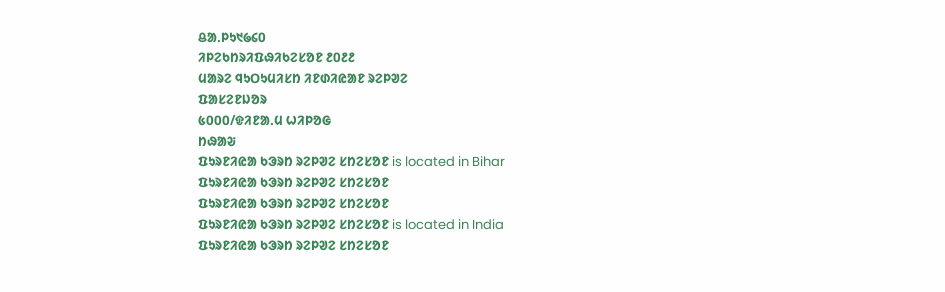ᱪᱟᱹᱞᱩ᱑᱙᱔᱐
ᱤᱞᱮᱠᱴᱨᱤᱯᱷᱤᱠᱮᱥᱚᱱ ᱒᱐᱒᱒
ᱢᱟᱨᱮ ᱧᱩᱛᱩᱢᱤᱥᱴ ᱤᱱᱰᱤᱭᱟᱱ ᱨᱮᱞᱣᱮ
ᱯᱟᱥᱮᱱᱡᱚᱨ
᱕᱐᱐᱐/ᱫᱤᱱᱟᱹᱢ ᱦᱤᱞᱚᱜ
ᱴᱷᱟᱶ
ᱯᱩᱨᱱᱤᱭᱟ ᱠᱳᱨᱴ ᱨᱮᱞᱣᱮ ᱥᱴᱮᱥᱚᱱ is located in Bihar
ᱯᱩᱨᱱᱤᱭᱟ ᱠᱳᱨᱴ ᱨᱮᱞᱣᱮ ᱥᱴᱮᱥᱚᱱ
ᱯᱩᱨᱱᱤᱭᱟ ᱠᱳᱨᱴ ᱨᱮᱞᱣᱮ ᱥᱴᱮᱥᱚᱱ
ᱯᱩᱨᱱᱤᱭᱟ ᱠᱳᱨᱴ ᱨᱮᱞᱣᱮ ᱥᱴᱮᱥᱚᱱ is located in India
ᱯᱩᱨᱱᱤᱭᱟ ᱠᱳᱨᱴ ᱨᱮᱞᱣᱮ ᱥᱴᱮᱥᱚᱱ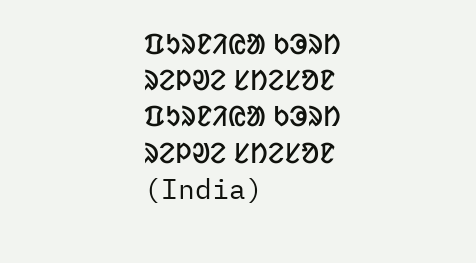ᱯᱩᱨᱱᱤᱭᱟ ᱠᱳᱨᱴ ᱨᱮᱞᱣᱮ ᱥᱴᱮᱥᱚᱱ
ᱯᱩᱨᱱᱤᱭᱟ ᱠᱳᱨᱴ ᱨᱮᱞᱣᱮ ᱥᱴᱮᱥᱚᱱ (India)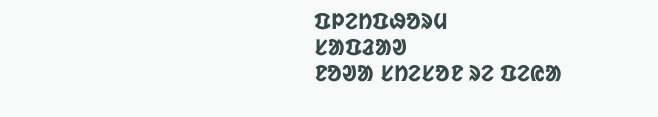ᱯᱞᱮᱴᱯᱷᱚᱨᱢ
ᱥᱟᱯᱲᱟᱣ
ᱱᱚᱣᱟ ᱥᱴᱮᱥᱚᱱ ᱨᱮ ᱯᱮᱭᱟ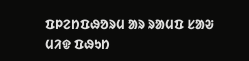ᱯᱞᱮᱴᱯᱷᱚᱨᱢ ᱟᱨ ᱨᱟᱢᱯ ᱥᱟᱶ ᱢᱤᱫ ᱯᱷᱩᱴ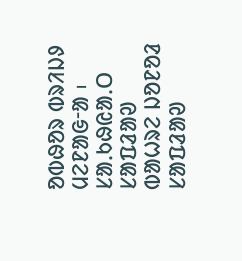ᱚᱵᱷᱚᱨ ᱵᱨᱤᱡᱽ ᱢᱮᱱᱟᱜᱼᱟ ᱾
ᱥᱟᱹᱠᱷᱭᱟᱹᱛ
ᱥᱟᱯᱲᱟᱣ
ᱵᱟᱦᱨᱮ ᱡᱚᱱᱚᱲ
ᱥᱟᱯᱲᱟᱣ